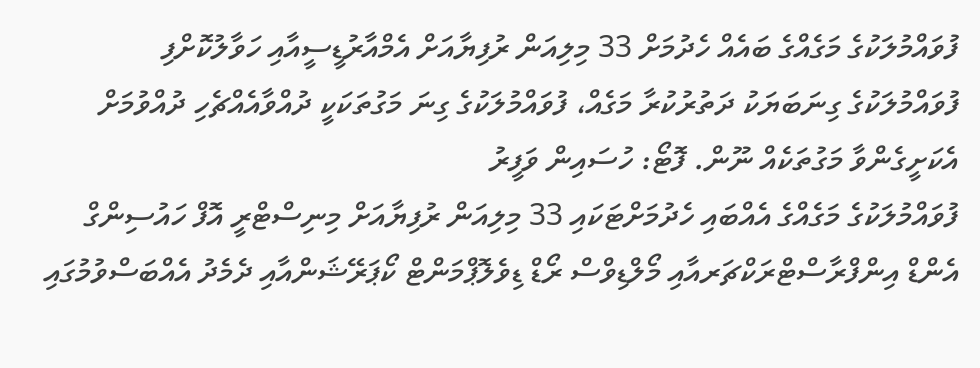ފުވައްމުލަކުގެ މަގެއްގެ ބައެއް ހެދުމަށް 33 މިލިއަން ރުފިޔާއަށް އެމްއާރުޑީސީއާއި ހަވާލުކޮށްފި
ފުވައްމުލަކުގެ ގިނަބަޔަކު ދަތުރުކުރާ މަގެއް، ފުވައްމުލަކުގެ ގިނަ މަގުތަކަކީ ދުއްވާއެއްޗެހި ދުއްވުމަށް އެކަށީގެންވާ މަގުތަކެއް ނޫން. ފޮޓޯ: ހުސައިން ވަފީރު
ފުވައްމުލަކުގެ މަގެއްގެ އެއްބައި ހެދުމަށްޓަކައި 33 މިލިއަން ރުފިޔާއަށް މިނިސްޓްރީ އޮފް ހައުސިންގް އެންޑް އިންފްރާސްޓްރަކްޗަރއާއި މޯލްޑިވްސް ރޯޑް ޑިވެލޮޕްމަންޓް ކޯޕަރޭޝަންއާއި ދެމެދު އެއްބަސްވުމުގައި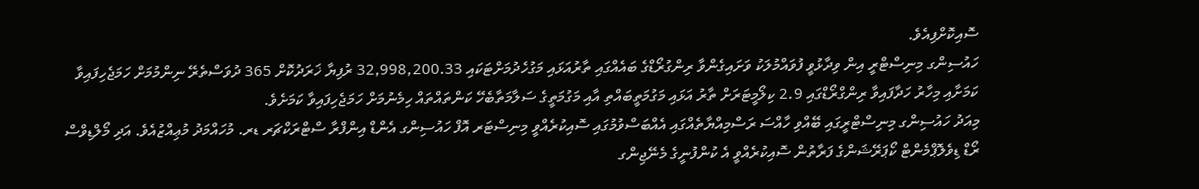ސޮއިކޮށްފިއެވެ.
ހައުސިންގ މިނިސްޓްރީ އިން ވިދާޅުވީ ފުވައްމުލަކު ވަށައިގެންވާ ރިންގުރޯޑްގެ ބައެއްގައި ތާރުއަޅައި މަގުހެދުމަށްޓަކައި 32,998,200.33 ރުފިޔާ ޚަރަދުކޮށް 365 ދުވަސްތެރޭ ނިންމުމަށް ހަމަޖެހިފައިވާ ކަމަށާއި މިހާރު ހަދާފައިވާ ރިންގްރޯޑްގައި 2.9 ކިލޯމީޓަރަށް ތާރު އަޅައި މަގުމަތީބައްތި އާއި މަގުމަތީގެ ސަލާމަތާބެހޭ ކަންތައްތައް ހިމެނުމަށް ހަމަޖެހިފައިވާ ކަމަށެވެ.
މިއަދު ހައުސިންގ މިނިސްޓްރީގައި ބޭއްވި ހާއްސަ ރަސްމިއްޔާތެއްގައި އެއްބަސްވުމުގައި ސޮއިކުރެއްވީ މިނިސްޓަރ އޮފް ހައުސިންގ އެންޑް އިންފްރާ ސްޓްރަކްޗަރ ޑރ. މުހައްމަދު މުޢިއްޒުއެވެ. އަދި މޯލްޑިވްސް ރޯޑް ޑިވެލޮޕްމެންޓް ކޯޕަރޭޝަންގެ ފަރާތުން ސޮއިކުރެއްވީ އެ ކުންފުނީގެ މެނޭޖިންގ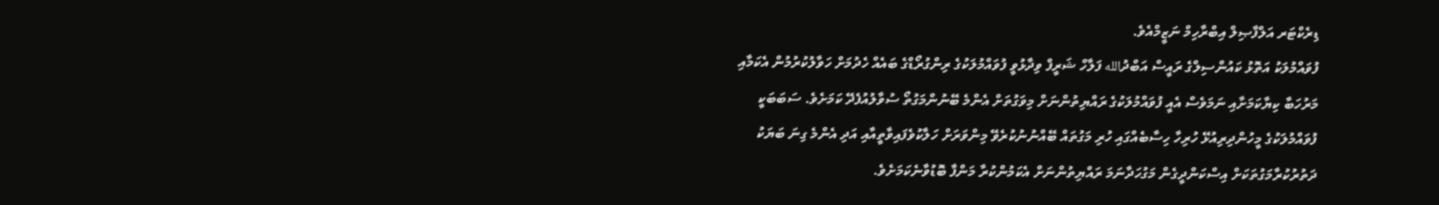ޑިރެކްޓަރ އަލްފާޞިލް އިބްރާހިމް ނަޒީމްއެވެ.
ފުވައްމުލަކު އަތޮޅު ކައުންސިލްގެ ރައީސް އަބްދުالله ފަލާހް ޝަރީފް ވިދާޅުވީ ފުވައްމުލަކުގެ ރިންގުރޯޑްގެ ބައެއް ހެދުމަށް ހަވާލުކުރުމުން އެކަމާއި މަރުހަބާ ކިޔާކަމަށާއި ނަމަވެސް އެއީ ފުވައްމުލަކުގެ ރައްޔިތުންނަށް މިވަގުތަށް އެންމެ ބޭނުންމަގުތޯ ސުވާލުއުފެދޭ ކަމަށެވެ. ސަބަބަކީ ފުވައްމުލަކުގެ މީހުންދިރިއުޅޭ ހުރިހާ ހިސާބެއްގައި ހުރި މަގުތައް ބޭއްނުނުކުރެވޭ މިންވަރަށް ހަލާކުވެފައިވާތީއާއި އަދި އެންމެ ގިނަ ބަޔަކު ދަތުރުކުރާމަގުތަކަށް އިސްކަންދީގެން މަގުހަދާނަމަ ރައްޔިތުންނަށް އެކަމުންކުރާ މަންފާ ބޮޑުވާނެކަމަށެވެ.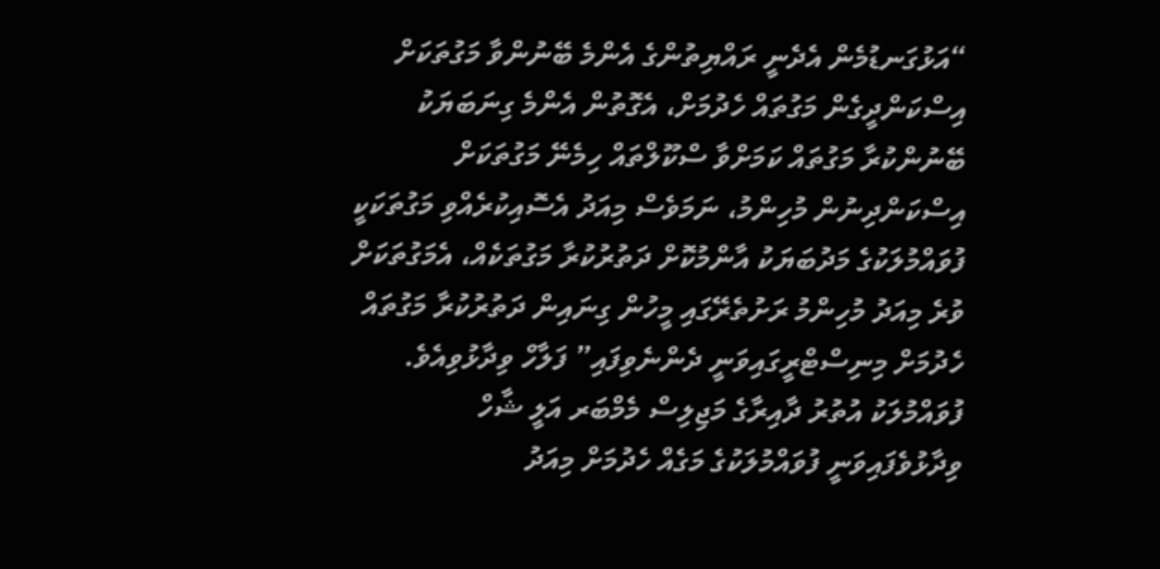“އަޅުގަނޑުމެން އެދެނީ ރައްޔިތުންގެ އެންމެ ބޭނުންވާ މަގުތަކަށް އިސްކަންދީގެން މަގުތައް ހެދުމަށް، އެގޮތުން އެންމެ ގިނަބަޔަކު ބޭނުންކުރާ މަގުތައް ކަމަށްވާ ސްކޫލްތައް ހިމެނޭ މަގުތަކަށް އިސްކަންދިނުން މުހިންމު، ނަމަވެސް މިއަދު އެސޮއިކުރެއްވި މަގުތަކަކީ ފުވައްމުލަކުގެ މަދުބަޔަކު އާންމުކޮށް ދަތުރުކުރާ މަގުތަކެއް، އެމަގުތަކަށް ވުރެ މިއަދު މުހިންމު ރަށުތެރޭގައި މީހުން ގިނައިން ދަތުރުކުރާ މަގުތައް ހެދުމަށް މިނިސްޓްރީގައިވަނީ ދެންނެވިފައި” ފަލާހް ވިދާޅުވިއެވެ.
ފުވައްމުލަކު އުތުރު ދާއިރާގެ މަޖިލިސް މެމްބަރ އަލީ ޝާހް ވިދާޅުވެފައިވަނީ ފުވައްމުލަކުގެ މަގެއް ހެދުމަށް މިއަދު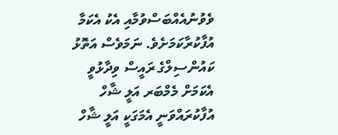ވެވުނުއެއްބަސްވުމާއި އެކު އެކަމާ އުފާކުރާކަމަށެވެ. ނަމަވެސް އަތޮޅު ކައުންސިލްގެ ރައީސް ވިދާޅުވީ އެކަމަށް މެމްބަރ އަލީ ޝާހް އުފާކުރައްވަނީ އެމަގަކީ އަލީ ޝާހް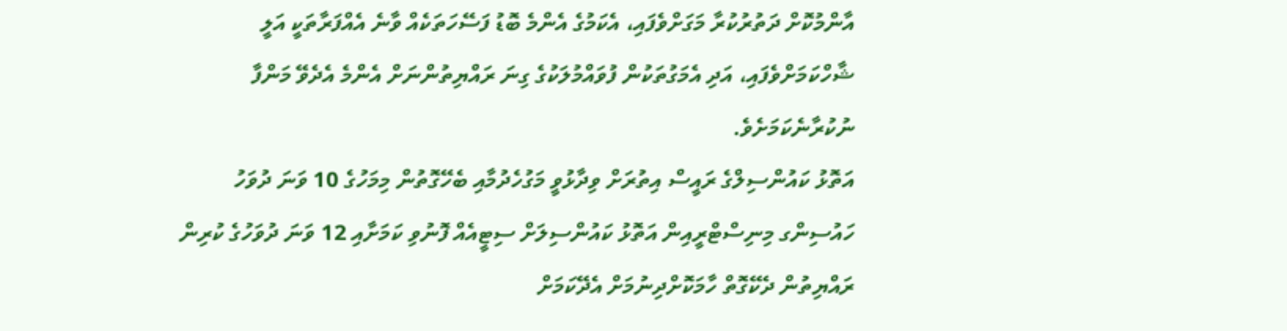އާންމުކޮށް ދަތުރުކުރާ މަގަށްވެފައި، އެކަމުގެ އެންމެ ބޮޑު ފަސޭހަތަކެއް ވާނެ އެއްފަރާތަކީ އަލީ ޝާހްކަމަށްވެފައި، އަދި އެމަގުތަކުން ފުވައްމުލަކުގެ ގިނަ ރައްޔިތުންނަށް އެންމެ އެދެވޭ މަންފާ ނުކުރާނެކަމަށެވެ.
އަތޮޅު ކައުންސިލްގެ ރައީސް އިތުރަށް ވިދާޅުވީ މަގުހެދުމާއި ބެހޭގޮތުން މިމަހުގެ 10 ވަނަ ދުވަހު ހައުސިންގ މިނިސްޓްރީއިން އަތޮޅު ކައުންސިލަށް ސިޓީއެއް ފޮނުވި ކަމަށާއި 12 ވަނަ ދުވަހުގެ ކުރިން ރައްޔިތުން ދެކޭގޮތް ހާމަކޮށްދިނުމަށް އެދޭކަމަށް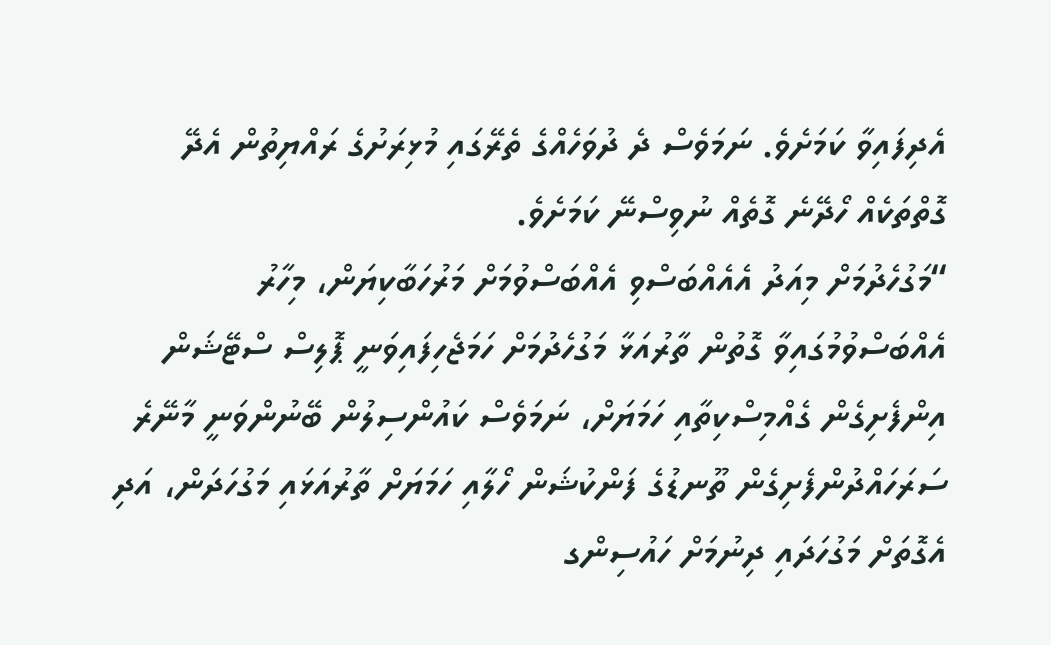އެދިފައިވާ ކަމަށެވެ. ނަމަވެސް ދެ ދުވަހެއްގެ ތެރޭގައި މުޅިރަށުގެ ރައްޔިތުން އެދޭ ގޮތްތަކެއް ހޯދޭނެ ގޮތެއް ނުވިސްނޭ ކަމަށެވެ.
“މަގުހެދުމަށް މިއަދު އެއެއްބަސްވި އެއްބަސްވުމަށް މަރުހަބާކިޔަން، މިހާރު އެއްބަސްވުމުގައިވާ ގޮތުން ތާރުއަޅާ މަގުހެދުމަށް ހަމަޖެހިފައިވަނީ ޕޮލިސް ސްޓޭޝަން އިންފެށިގެން ގެއްމިސްކިތާއި ހަމަޔަށް، ނަމަވެސް ކައުންސިލުން ބޭނުންވަނީ މާނޭރެ ސަރަހައްދުންފެށިގެން ތޫނޑުގެ ފަންކުޝަން ހޯލާއި ހަމަޔަށް ތާރުއަޅައި މަގުހަދަން، އަދި އެގޮތަށް މަގުހަދައި ދިނުމަށް ހައުސިންގ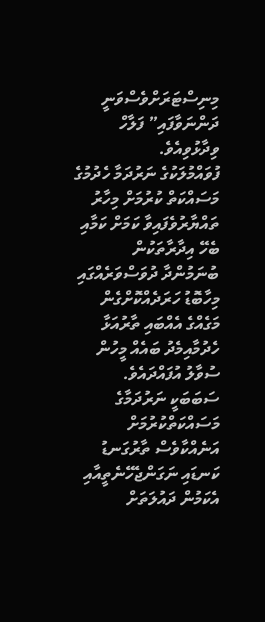މިނިސްޓަރަށްވެސްވަނީ ދަންނަވާފައި” ފަލާހް ވިދާޅުވިއެވެ.
ފުވައްމުލަކުގެ ނަރުދަމާ ހެދުމުގެ މަސައްކަތް ކުރުމަށް މިހާރު ތައްޔާރުވެފައިވާ ކަމަށް ކަމާއި ބެހޭ އިދާރާތަކުން ބުނަމުންދާ ދުވަސްވަރެއްގައި މިހާބޮޑު ހަރަދެއްކޮށްގެން މަގެއްގެ އެއްބައި ތާރުއަޅާ ހެދުމާއިމެދު ބައެއް މީހުން ސުވާލު އުފައްދައެވެ. ސަބަބަކީ ނަރުދަމާގެ މަސައްކަތްކުރުމަށް އަނެއްކާވެސް ތާރުގަނޑު ކަނޑައި ނަގަންޖެހޭނެތީއާއި އެކަމުން ދައުލަތަށް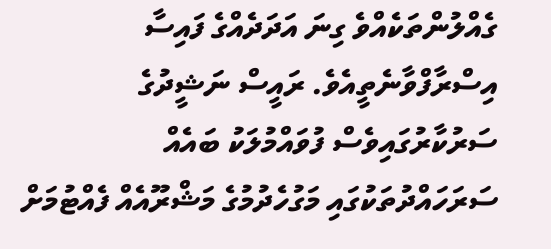ގެއްލުންތަކެއްވެ ގިނަ އަދަދެއްގެ ފައިސާ އިސްރާފްވާނެތީއެވެ. ރައީސް ނަޝީދުގެ ސަރުކާރުގައިވެސް ފުވައްމުލަކު ބައެއް ސަރަހައްދުތަކުގައި މަގުހެދުމުގެ މަޝްރޫއެއް ފެއްޓުމަށް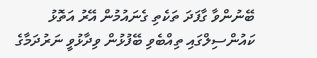ބޭނުންވާ ގާފަދަ ތަކެތި ގެނައުމުން އޭރު އަތޮޅު ކައުންސިލްގައި ތިއްބެވި ބޭފުޅުން ވިދާޅުވީ ނަރުދަމާގެ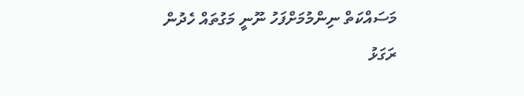މަސައްކަތް ނިންމުމަށްފަހު ނޫނީ މަގުތައް ހެދުން ރަގަޅު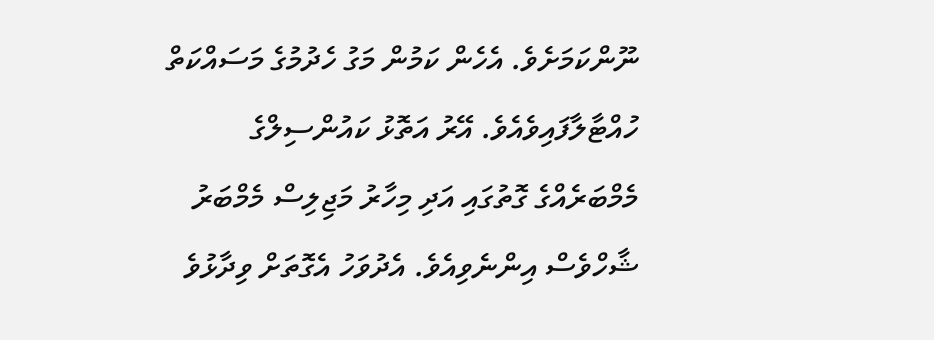ނޫންކަމަށެވެ. އެހެން ކަމުން މަގު ހެދުމުގެ މަސައްކަތް ހުއްޓާލާފައިވެއެވެ. އޭރު އަތޮޅު ކައުންސިލްގެ މެމްބަރެއްގެ ގޮތުގައި އަދި މިހާރު މަޖިލިސް މެމްބަރު ޝާހްވެސް އިންނެވިއެވެ. އެދުވަހު އެގޮތަށް ވިދާޅުވެ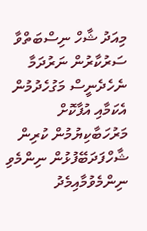މިއަދު ޝާހް ނިސްބަތްވާ ސަރުކާރުން ނަރުދަމާ ނެހެދެނީސް މަގުހެދުމުން އެކަމާއި އުފާކޮށް މަރުހަބާކިޔުމުން ކުރިން ޝާހްފަދަބޭފުޅުން ނިންމެވި ނިންމެވުމާއިމެދު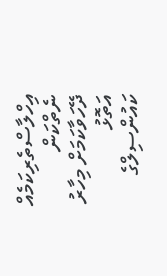އިހްލާސްތެރިކަމެއް ނެތްކަން ދޭހަވާކަމަށް މިހާރު އަތޮޅު ކައުންސިލްގެ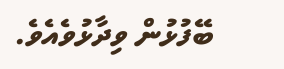ބޭފުޅުން ވިދާޅުވެއެވެ.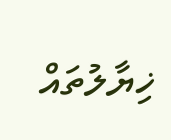ޚިޔާލުތައް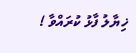ޚިޔާލު ފާޅު ކުރައްވާ !